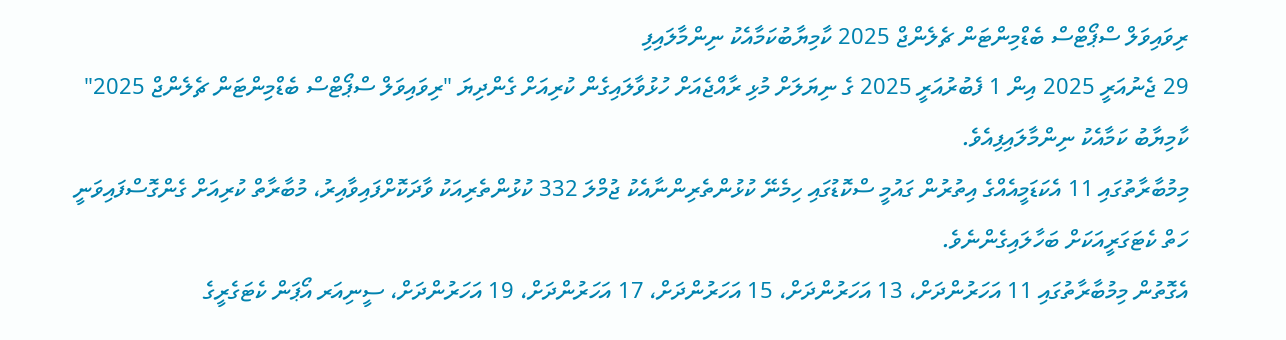ރިވައިވަލް ސްޕޯޓްސް ބެޑްމިންޓަން ޗެލެންޖް 2025 ކާމިޔާބުކަމާއެކު ނިންމާލައިފި
29 ޖެނުއަރީ 2025 އިން 1 ފެބުރުއަރީ 2025 ގެ ނިޔަލަށް މުޅި ރާއްޖެއަށް ހުޅުވާލައިގެން ކުރިއަށް ގެންދިޔަ "ރިވައިވަލް ސްޕޯޓްސް ބެޑްމިންޓަން ޗެލެންޖް 2025" ކާމިޔާބު ކަމާއެކު ނިންމާލައިފިއެވެ.
މިމުބާރާތުގައި 11 އެކަޑަމީއެއްގެ އިތުރުން ގައުމީ ސްކޮޑުގައި ހިމެނޭ ކުޅުންތެރިންނާއެކު ޖުމްލަ 332 ކުޅުންތެރިއަކު ވާދަކޮށްފައިވާއިރު، މުބާރާތް ކުރިއަށް ގެންގޮސްފައިވަނީ ހަތް ކެޓަގަރީއަކަށް ބަހާލައިގެންނެވެ.
އެގޮތުން މިމުބާރާތުގައި 11 އަހަރުންދަށް، 13 އަހަރުންދަށް، 15 އަހަރުންދަށް، 17 އަހަރުންދަށް، 19 އަހަރުންދަށް، ސީނިއަރ އޯޕަން ކެޓަގެރީގެ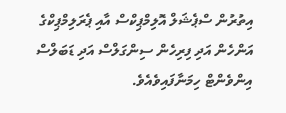އިތުރުން ސްޕެޝަލް އޮލިމްޕިކްސް އާއި ޕެރަލިމްޕިކްގެ އަންހެން އަދި ފިރިހެން ސިންގަލްސް އަދި ޑަބަލްސް އިންވެންޓް ހިމަނާފައިވެއެވެ.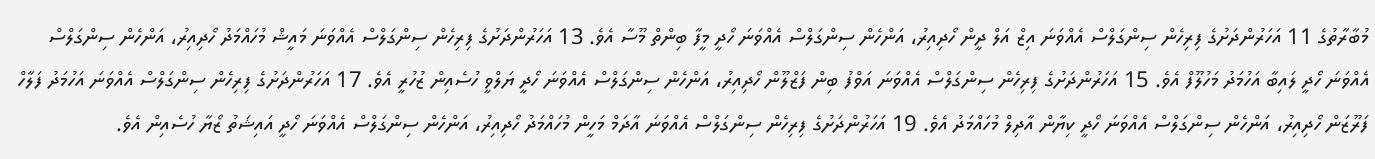މުބާރާތުގެ 11 އަހަރުންދަށުގެ ފިރިހެން ސިންގަލްސް އެއްވަނަ އިޒް އަލް ދީން ހޯދިއިރު، އަންހެން ސިންގަލްސް އެއްވަނަ ހޯދީ މީފާ ބިންތް މޫސާ އެވެ. 13 އަހަރުންދަށުގެ ފިރިހެން ސިންގަލްސް އެއްވަނަ މައީޝް މުހައްމަދު ހޯދިއިރު، އަންހެން ސިންގަލްސް އެއްވަނަ ހޯދީ ލައިބާ އަހުމަދު މަހުލޫފް އެވެ. 15 އަހަރުންދަށުގެ ފިރިހެން ސިންގަލްސް އެއްވަނަ އަވްފު ބިން ފަޒްލޫން ހޯދިއިރު، އަންހެން ސިންގަލްސް އެއްވަނަ ހޯދީ ޔަލްވީ ހުސެއިން ޒުހުރީ އެވެ. 17 އަހަރުންދަށުގެ ފިރިހެން ސިންގަލްސް އެއްވަނަ އަހުމަދު ފަލާހް ފަރޫޒަން ހޯދިއިރު، އަންހެން ސިންގަލްސް އެއްވަނަ ހޯދީ ކިޔާން އާދިލް މުހައްމަދު އެވެ. 19 އަހަރުންދަށުގެ ފިރިހެން ސިންގަލްސް އެއްވަނަ އާދަމް މަހީން މުހައްމަދު ހޯދިއިރު، އަންހެން ސިންގަލްސް އެއްވަނަ ހޯދީ އައިޝަތު ޒޯޔާ ހުސެއިން އެވެ.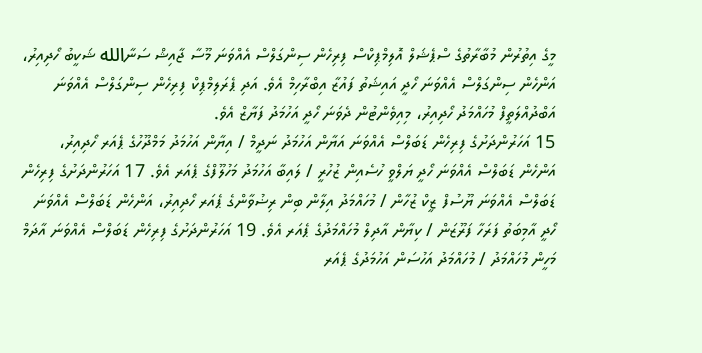މީގެ އިތުރުން މުބާރާތުގެ ސްޕެޝަލް އޮލިމްޕިކްސް ފިރިހެން ސިންގަލްސް އެއްވަނަ މޫސާ ޖާއިޝް ސަނާالله ޝަކީބު ހޯދިއިރު، އަންހެން ސިންގަލްސް އެއްވަނަ ހޯދީ އައިޝަތު ފައުޒާ އިބްރާހިމް އެވެ. އަދި ޕެރަލިމްޕިކް ފިރިހެން ސިންގަލްސް އެއްވަނަ އަބްދުއްލަތީފް މުހައްމަދު ހޯދިއިރު، މިއިވެންޓުން ދެވަނަ ހޯދީ އަހުމަދު ފަޔާޒް އެވެ.
15 އަހަރުންދަށުގެ ފިރިހެން ޑަބަލްސް އެއްވަނަ އަޔާން އަހުމަދު ނަދީމް / އިޔާން އަހުމަދު މަމްދޫހުގެ ޕެއަރ ހޯދިއިރު، އަންހެން ޑަބަލްސް އެއްވަނަ ހޯދީ ޔަލްވީ ހުސެއިން ޒުހުރީ / ލައިބާ އަހުމަދު މަހުލޫފްގެ ޕެއަރ އެވެ. 17 އަހަރުންދަށުގެ ފިރިހެން ޑަބަލްސް އެއްވަނަ ޔޫސުފް ޒީކް ޒުހާން / މުހައްމަދު އިލާން ބިން ރިޟުވާންގެ ޕެއަރ ހޯދިއިރު، އަންހެން ޑަބަލްސް އެއްވަނަ ހޯދީ އާމިބަތު ފަރަހާ ފަރޫޒަން / ކިޔާން އާދިލް މުހައްމަދުގެ ޕެއަރ އެވެ. 19 އަހަރުންދަށުގެ ފިރިހެން ޑަބަލްސް އެއްވަނަ އާދަމް މަހީން މުހައްމަދު / މުހައްމަދު އަހުސަން އަހުމަދުގެ ޕެއަރ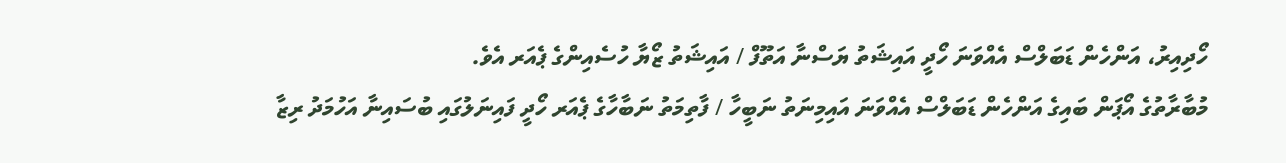ހޯދިއިރު، އަންހެން ޑަބަލްސް އެއްވަނަ ހޯދީ އައިޝަތު ޔަސްނާ އަތޫފް / އައިޝަތު ޒޯޔާ ހުސެއިންގެ ޕެއަރ އެވެ.
މުބާރާތުގެ އޯޕަން ބައިގެ އަންހެން ޑަބަލްސް އެއްވަނަ އައިމިނަތު ނަބީހާ / ފާތިމަތު ނަބާހާގެ ޕެއަރ ހޯދީ ފައިނަލުގައި ބުސައިނާ އަހުމަދު ރިޒާ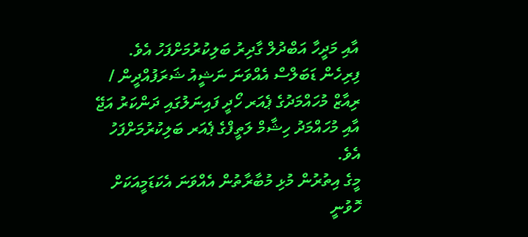އާއި މަދީހާ އަބްދުލް ގާދިރު ބަލިކުރުމަށްފަހު އެވެ. ފިރިހެން ޑަބަލްސް އެއްވަނަ ނަޝީއު ޝަރަފުއްދީން / ރިއާޒް މުހައްމަދުގެ ޕެއަރ ހޯދީ ފައިނަލުގައި ދަންކަރު އަޖޭ އާއި މުހައްމަދު ހިޝާމް ލަތީފްގެ ޕެއަރ ބަލިކުރުމަށްފަހު އެވެ.
މީގެ އިތުރުން މުޅި މުބާރާތުން އެއްވަނަ އެކަޑަމީއަކަށް ހޮވުނީ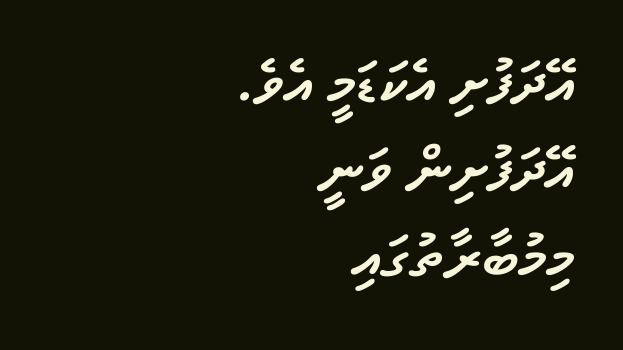އޭދަފުށި އެކަޑަމީ އެވެ. އޭދަފުށިން ވަނީ މިމުބާރާތުގައި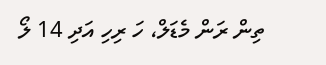ތިން ރަން މެޑަލް، ހަ ރިހި އަދި 14 ލޯ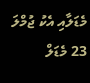މެޑަލާއި އެކު ޖުމްލަ 23 މެޑަލް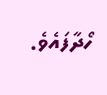ހޯދާފައެވެ.